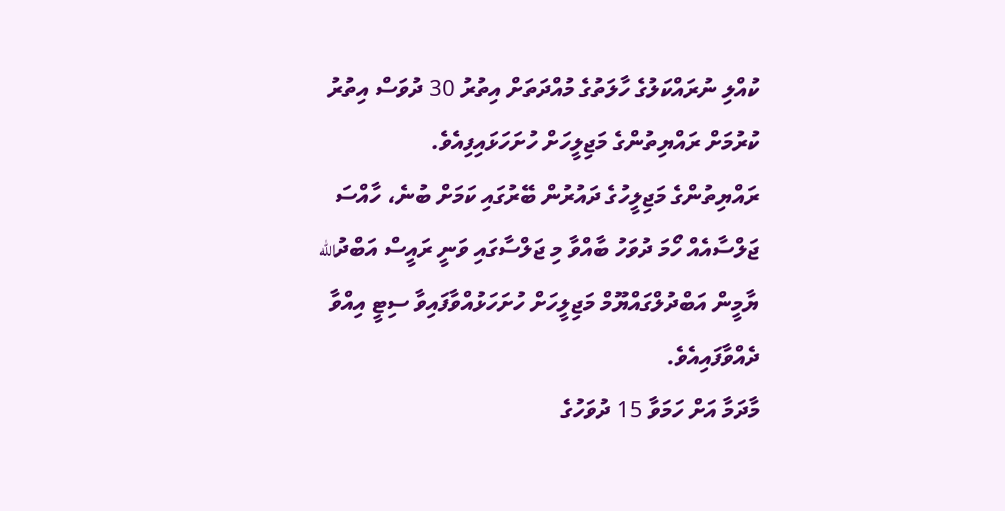ކުއްލި ނުރައްކަލުގެ ހާލަތުގެ މުއްދަތަށް އިތުރު 30 ދުވަސް އިތުރު ކުރުމަށް ރައްޔިތުންގެ މަޖިލީހަށް ހުށަހަޅައިފިއެވެ.
ރައްޔިތުންގެ މަޖިލީހުގެ ދައުރުން ބޭރުގައި ކަމަށް ބުނެ، ހާއްސަ ޖަލްސާއެއް ހޯމަ ދުވަހު ބާއްވާ މި ޖަލްސާގައި ވަނީ ރައީސް އަބްދުالله ޔާމީން އަބްދުލްގައްޔޫމް މަޖިލީހަށް ހުށަހަޅުއްވާފައިވާ ސިޓީ އިއްވާ ދެއްވާފައިއެވެ.
މާދަމާ އަށް ހަމަވާ 15 ދުވަހުގެ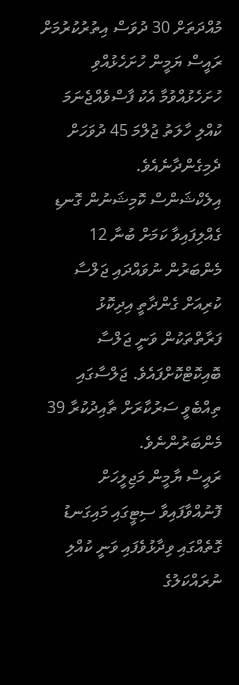މުއްދަތަށް 30 ދުވަސް އިތުރުކުރުމަށް ރައީސް ޔަމީން ހުށަހެޅުއްވި ހުށަހެޅުއްވުމާ އެކު ފާސްވެއްޖެނަމަ ކުއްލި ހާލަތު ޖުލްމަ 45 ދުވަހަށް ދެމިގެންދާނެއެވެ.
އިލެކްޝަންސް ކޮމިޝަނުން ގޮނޑި ގެއްލިފައިވާ ކަމަށް ބުނާ 12 މެންބަރުން ނުވައްދައި ޖަލްސާ ކުރިއަށް ގެންދާތީ އިދިކޮޅު ފަރާތްތަކުން ވަނީ ޖަލްސާ ބޮއިކޮޓްކޮށްފައެވެ. ޖަލްސާގައި ތިއްބެވީ ސަރުކާރަށް ތާއިދުކުރާ 39 މެންބަރުންނެވެ.
ރައީސް ޔާމީން މަޖިލީހަށް ފޮނުއްވާފައިވާ ސިޓީގައި މައިގަނޑު ގޮތެއްގައި ވިދާޅުވެފައި ވަނީ ކުއްލި ނުރައްކަލުގެ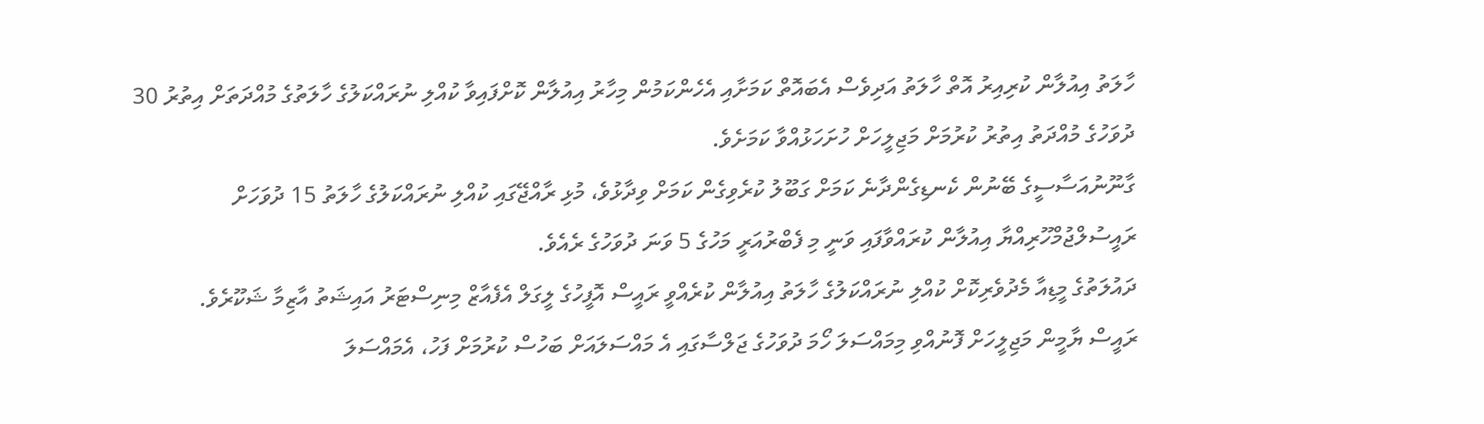ހާލަތު އިއުލާން ކުރިއިރު އޮތް ހާލަތު އަދިވެސް އެބައޮތް ކަމަށާއި އެހެންކަމުން މިހާރު އިއުލާން ކޮށްފައިވާ ކުއްލި ނުރައްކަލުގެ ހާލަތުގެ މުއްދަތަށް އިތުރު 30 ދުވަހުގެ މުއްދަތު އިތުރު ކުރުމަށް މަޖިލީހަށް ހުށަހަޅުއްވާ ކަމަށެވެ.
ގާނޫނުއަސާސީގެ ބޭނުން ކެނޑިގެންދާނެ ކަމަށް ގަބޫލު ކުރެވިގެން ކަމަށް ވިދާޅުވެ، މުޅި ރާއްޖޭގައި ކުއްލި ނުރައްކަލުގެ ހާލަތު 15 ދުވަހަށް ރައީސުލްޖުމްހޫރިއްޔާ އިއުލާން ކުރައްވާފައި ވަނީ މި ފެބްރުއަރީ މަހުގެ 5 ވަނަ ދުވަހުގެ ރެއެވެ.
ދައުލަތުގެ މީޑިއާ މެދުވެރިކޮށް ކުއްލި ނުރައްކަލުގެ ހާލަތު އިއުލާން ކުރެއްވީ ރައީސް އޮފީހުގެ ލީގަލް އެފެއާޒް މިނިސްޓަރު އައިޝަތު އާޒިމާ ޝަކޫރެވެ.
ރައީސް ޔާމީން މަޖިލީހަށް ފޮނުއްވި މިމައްސަލަ ހޯމަ ދުވަހުގެ ޖަލްސާގައި އެ މައްސަލައަށް ބަހުސް ކުރުމަށް ފަހު، އެމައްސަލަ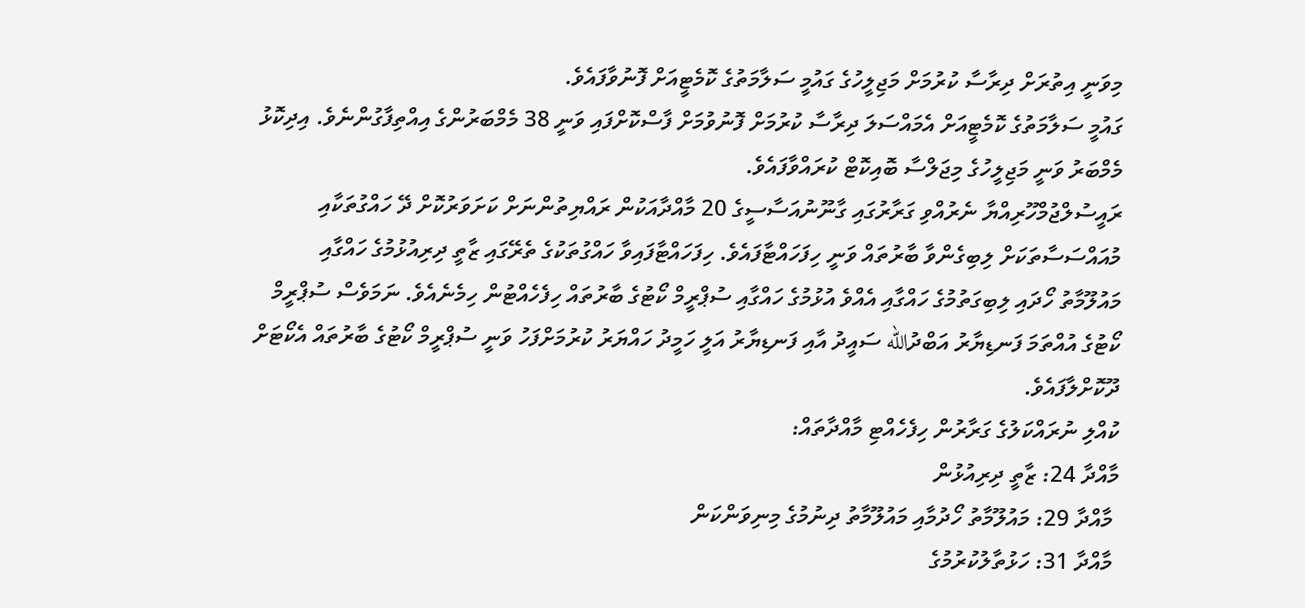މިވަނީ އިތުރަށް ދިރާސާ ކުރުމަށް މަޖިލީހުގެ ގައުމީ ސަލާމަތުގެ ކޮމެޓީއަށް ފޮނުވާފައެވެ.
ގައުމީ ސަލާމަތުގެ ކޮމެޓީއަށް އެމައްސަލަ ދިރާސާ ކުރުމަށް ފޮނުވުމަށް ފާސްކޮށްފައި ވަނީ 38 މެމްބަރުންގެ އިއްތިފާގުންނެވެ. އިދިކޮޅު މެމްބަރު ވަނީ މަޖިލީހުގެ މިޖަލްސާ ބޮއިކޮޓް ކުރައްވާފައެވެ.
ރައީސުލްޖުމްހޫރިއްޔާ ނެރުއްވި ގަރާރުގައި ގާނޫނުއަސާސީގެ 20 މާއްދާއަކުން ރައްޔިތުންނަށް ކަށަވަރުކޮށް ދޭ ހައްގުތަކާއި މުއައްސަސާތަކަށް ލިބިގެންވާ ބާރުތައް ވަނީ ހިފަހައްޓާފައެވެ. ހިފަހައްޓާފައިވާ ހައްގުތަކުގެ ތެރޭގައި ޒާތީ ދިރިއުޅުމުގެ ހައްގާއި މައުލޫމާތު ހޯދައި ލިބިގަތުމުގެ ހައްގާއި އެއްވެ އުޅުމުގެ ހައްގާއި ސުޕްރީމް ކޯޓުގެ ބާރުތައް ހިފެހެއްޓުން ހިމެނެއެވެ. ނަމަވެސް ސުޕްރީމް ކޯޓުގެ އުއްތަމަ ފަނޑިޔާރު އަބްދުالله ސައީދު އާއި ފަނޑިޔާރު އަލީ ހަމީދު ހައްޔަރު ކުރުމަށްފަހު ވަނީ ސުޕްރީމް ކޯޓުގެ ބާރުތައް އެކޯޓަށް ދޫކޮށްލާފައެވެ.
ކުއްލި ނުރައްކަލުގެ ގަރާރުން ހިފެހެއްޓި މާއްދާތައް:
މާއްދާ 24: ޒާތީ ދިރިއުޅުން
 މާއްދާ 29: މައުލޫމާތު ހޯދުމާއި މައުލޫމާތު ދިނުމުގެ މިނިވަންކަން
 މާއްދާ 31: ހަޅުތާލުކުރުމުގެ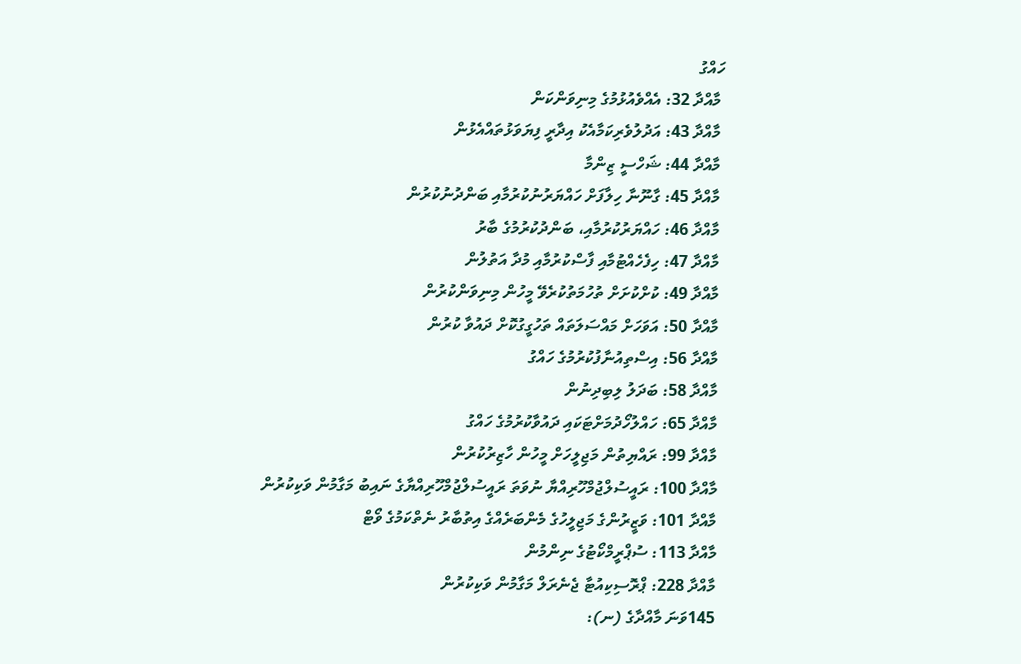ހައްގު
 މާއްދާ 32: އެއްވެއުޅުމުގެ މިނިވަންކަން
 މާއްދާ 43: އަދުލުވެރިކަމާއެކު އިދާރީ ފިޔަވަޅުތައްއެޅުން
 މާއްދާ 44: ޝަހްސީ ޒިންމާ
 މާއްދާ 45: ގާނޫނާ ހިލާފަށް ހައްޔަރުނުކުރުމާއި ބަންދުނުކުރުން
 މާއްދާ 46: ހައްޔަރުކުރުމާއި، ބަންދުކުރުމުގެ ބާރު
 މާއްދާ 47: ހިފެހެއްޓުމާއި ފާސްކުރުމާއި މުދާ އަތުލުން
 މާއްދާ 49: ކުށްކުށަށް ތުހުމަތުކުރެވޭ މީހުން މިނިވަންކުރުން
 މާއްދާ 50: އަވަހަށް މައްސަލަތައް ތަހުގީގުކޮށް ދައުވާ ކުރުން
 މާއްދާ 56: އިސްތިއުނާފުކުރުމުގެ ހައްގު
 މާއްދާ 58: ބަދަލު ލިބިދިނުން
 މާއްދާ 65: ހައްލުހޯދުމަށްޓަކައި ދައުވާކުރުމުގެ ހައްގު
 މާއްދާ 99: ރައްޔިތުން މަޖިލީހަށް މީހުން ހާޒިރުކުރުން
 މާއްދާ 100: ރައީސުލްޖުމްހޫރިއްޔާ ނުވަތަ ރައީސުލްޖުމްހޫރިއްޔާގެ ނައިބު މަގާމުން ވަކިކުރުން
 މާއްދާ 101: ވަޒީރުންގެ މަޖިލީހުގެ މެންބަރެއްގެ އިތުބާރު ނެތްކަމުގެ ވޯޓް
 މާއްދާ 113: ސުޕްރީމްކޯޓުގެ ނިންމުން
 މާއްދާ 228: ޕްރޮސިކިއުޓާ ޖެނެރަލް މަގާމުން ވަކިކުރުން
 145ވަނަ މާއްދާގެ (ނ):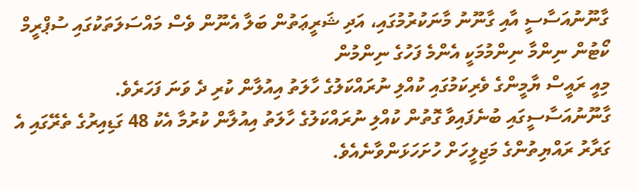ގާނޫނުއަސާސީ އާއި ގާނޫނު މާނަކުރުމުގައި، އަދި ޝަރީޢަތުން ބަލާ އެނޫން ވެސް މައްސަލަތަކުގައި ސުޕްރީމް ކޯޓުން ނިންމާ ނިންމުމަކީ އެންމެ ފަހުގެ ނިންމުން
މިއީ ރައީސް ޔާމީންގެ ވެރިކަމުގައި ކުއްލި ނުރައްކަލުގެ ހާލަތު އިއުލާން ކުރި ދެ ވަނަ ފަހަރެވެ.
ގާނޫނުއަސާސީގައި ބުނެފައިވާ ގޮތުން ކުއްލި ނުރައްކަލުގެ ހާލަތު އިއުލާން ކުރުމާ އެކު 48 ގަޑިއިރުގެ ތެރޭގައި އެ ގަރާރު ރައްޔިތުންގެ މަޖިލީހަށް ހުށަހަޅަންވާނެއެވެ.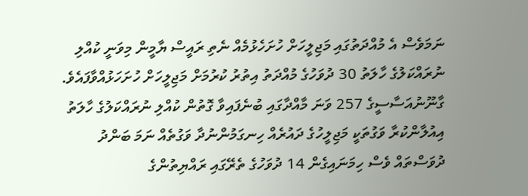ނަމަވެސް އެ މުއްދަތުގައި މަޖިލީހަށް ހުށަހެޅުމެއް ނެތި ރައީސް ޔާމީން މިވަނީ ކުއްލި ނުރައްކަލުގެ ހާލަތު 30 ދުވަހުގެ މުއްދަތު އިތުރު ކުރުމަށް މަޖިލީހަށް ހުށަހަޅުއްވާފައެވެ.
ގާނޫނުއަސާސީގެ 257 ވަނަ މާއްދާގައި ބުނެފައިވާ ގޮތުން ކުއްލި ނުރައްކަލުގެ ހާލަތު އިއުލާންކުރާ ވަގުތަކީ މަޖިލީހުގެ ދައުރެއް ހިނގަމުންނުދާ ވަގުތެއް ނަމަ ބަންދު ދުވަސްތައް ވެސް ހިމަނައިގެން 14 ދުވަހުގެ ތެރޭގައި ރައްޔިތުންގެ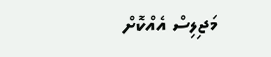މަޖިލިސް އެއްކޮށް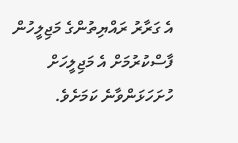އެ ގަރާރު ރައްޔިތުންގެ މަޖިލީހުން ފާސްކުރުމަށް އެ މަޖިލީހަށް ހުށަހަޅަންވާނެ ކަމަށެވެ.